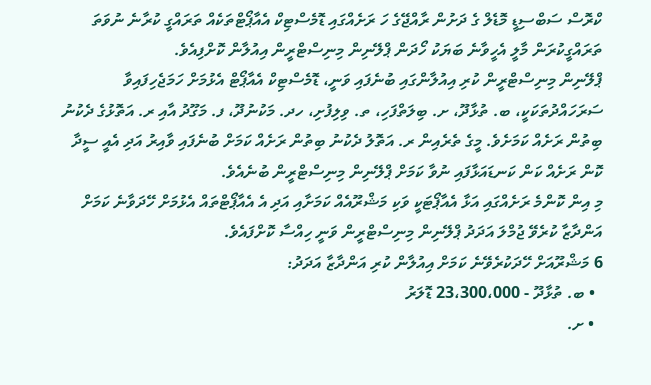ކްރޮސް ސަބްސިޑީ މޮޑެލް ގެ ދަށުން ރާއްޖޭގެ ހަ ރަށެއްގައި ޑޮމެސްޓިކް އެއާޕޯޓްތަކެއް ތަރައްގީ ކުރާނެ ނުވަތަ ތަރައްގީކުރަން މާލީ އެހީވާނެ ބަޔަކު ހޯދަން ޕްލޭނިން މިނިސްޓްރީން އިއުލާން ކޮށްފިއެވެ.
ޕްލޭނިން މިނިސްޓްރީން ކުރި އިއުލާންގައި ބުނެފައި ވަނީ، ޑޮމެސްޓިކް އެއާޕޯޓް އެޅުމަށް ހަމަޖެހިފައިވާ ސަރަހައްދުތަކަކީ، ބ. ތުޅާދޫ، ށ. ބިލަތްފަހި، ތ. ވިލިފުށި، ހދ. މަކުނުދޫ، ފ. މަގޫދު އާއި ރ. އަތޮޅުގެ ދެކުނު ބިތުން ރަށެއް ކަމަށެވެ. މީގެ ތެރެއިން ރ. އަތޮލު ދެކުނު ބިތުން ރަށެއް ކަމަށް ބުނެފައި ވާއިރު އަދި އެއީ ސީދާ ކޮން ރަށެއް ކަން ކަނޑައަޅާފައި ނުވާ ކަމަށް ޕްލޭނިން މިނިސްޓްރީން ބުނެއެވެ.
މި އިން ކޮންމެ ރަށެއްގައި އަޅާ އެއާޕޯޓަކީ ވަކި މަޝްރޫއެއް ކަމަށާއި އަދި އެ އެއާޕޯޓްތައް އެޅުމަށް ހޭދަވާނެ ކަމަށް އަންދާޒާ ކުރެވޭ ޖުމްލަ އަދަދު ޕްލޭނިން މިނިސްޓްރީން ވަނީ ހިއްސާ ކޮށްފައެވެ.
6 މަޝްރޫއަށް ހޭދަކުރެވޭނެ ކަމަށް އިއުލާން ކުރި އަންދާޒާ އަދަދު:
  • ބ. ތުޅާދޫ - 23،300،000 ޑޮލަރު
  • ށ.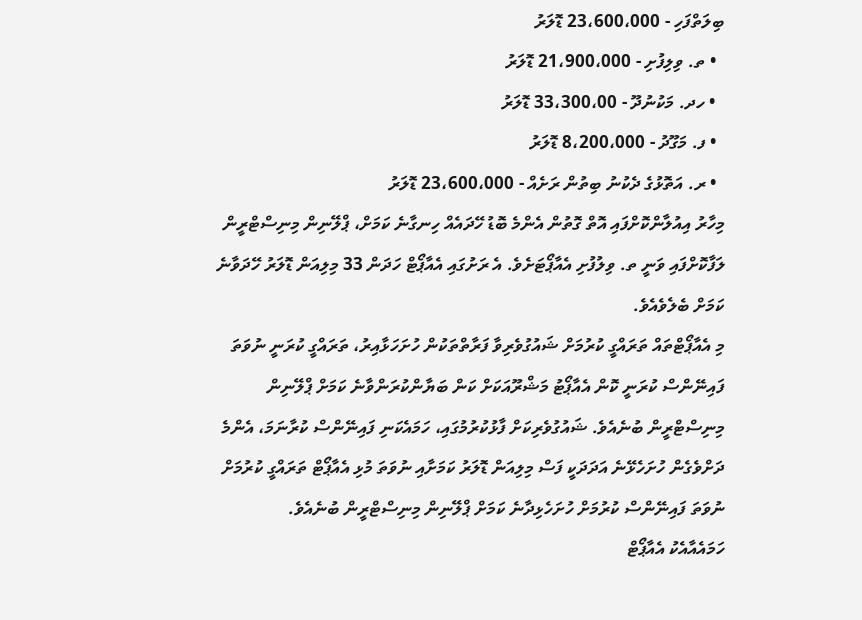ބިލަތްފަހި - 23،600،000 ޑޮލަރު
  • ތ. ވިލިފުށި - 21،900،000 ޑޮލަރު
  • ހދ. މަކުނުދޫ - 33،300،00 ޑޮލަރު
  • ފ. މަގޫދު - 8،200،000 ޑޮލަރު
  • ރ. އަތޮޅުގެ ދެކުނު ބިތުން ރަށެއް - 23،600،000 ޑޮލަރު
މިހާރު އިއުލާންކޮށްފައި އޮތް ގޮތުން އެންމެ ބޮޑު ހޭދައެއް ހިނގާނެ ކަމަށް، ޕްލޭނިން މިނިސްޓްރީން ލަފާކޮށްފައި ވަނީ ތ. ވިލުފުށި އެއާޕޯޓަށެވެ. އެ ރަށުގައި އެއާޕޯޓް ހަދަން 33 މިލިއަން ޑޮލަރު ހޭދަވާނެ ކަމަށް ބެލެވެއެވެ.
މި އެއާޕޯޓްތައް ތަރައްގީ ކުރުމަށް ޝައުގުވެރިވާ ފަރާތްތަކުން ހުށަހަޅާއިރު، ތަރައްގީ ކުރަނީ ނުވަތަ ފައިނޭންސް ކުރަނީ ކޮން އެއާޕޯޓު މަޝްރޫއަކަށް ކަން ބަޔާންކުރަންވާނެ ކަމަށް ޕްލޭނިން މިނިސްޓްރީން ބުނެއެވެ. ޝައުގުވެރިކަށް ފާޅުކުރުމުގައި، ހަމައެކަނި ފައިނޭންސް ކުރާނަމަ، އެންމެ ދަށްވެގެން ހުށަހެޅޭނެ އަދަދަކީ ފަސް މިލިއަން ޑޮލަރު ކަމަށާއި ނުވަތަ މުޅި އެއާޕޯޓް ތަރައްގީ ކުރުމަށް ނުވަތަ ފައިނޭންސް ކުރުމަށް ހުށަހެޅިދާނެ ކަމަށް ޕްލޭނިން މިނިސްޓްރީން ބުނެއެވެ.
ހަމައެއާއެކު އެއާޕޯޓް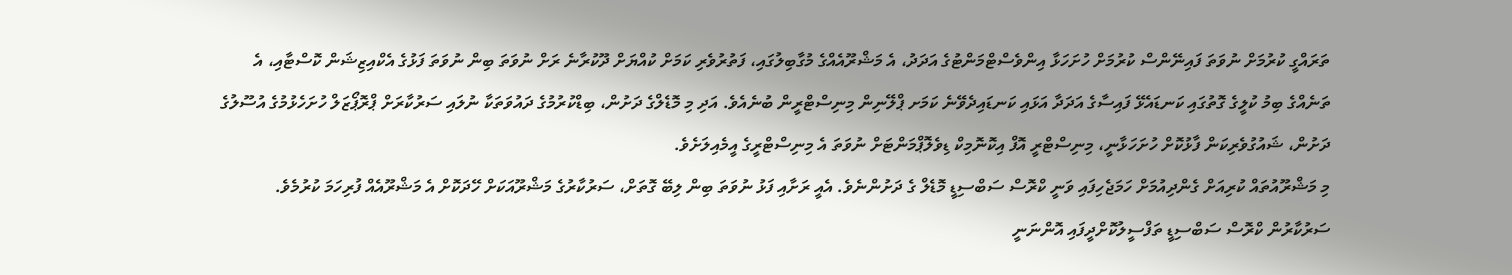ތަރައްގީ ކުރުމަށް ނުވަތަ ފައިނޭންސް ކުރުމަށް ހުށަހަޅާ އިންވެސްޓްމަންޓުގެ އަދަދު، އެ މަޝްރޫއެއްގެ މުގާބިލުގައި، ފަތުރުވެރި ކަމަށް ކުއްޔަށް ދޫކުރާނެ ރަށް ނުވަތަ ބިން ނުވަތަ ފަޅުގެ އެކްއިޒިޝަން ކޮސްޓާއި، އެ ތަނެއްގެ ބިމު ކުލީގެ ގޮތުގައި ކަނޑައެޅޭ ފައިސާގެ އަދަދާ އަޅައި ކަނޑައިދެވޭނެ ކަމަށ ޕްލޭނިން މިނިސްޓްރީން ބުނެއެވެ. އަދި މި މޮޑެލްގެ ދަށުން، ބިޑްކުރުމުގެ ދައުވަތަކާ ނުލައި ސަރުކާރަށް ޕްރޮޕޯޒަލް ހުށަހެޅުމުގެ އުސޫލުގެ ދަށުން، ޝައުގުވެރިކަން ފާޅުކޮށް ހުށަހަޅާނީ، މިނިސްޓްރީ އޮފް އިކޮނޮމިކް ޑިވެލޮޕްމަންޓަށް ނުވަތަ އެ މިނިސްޓްރީގެ އީމެއިލަށެވެ.
މި މަޝްރޫއުތައް ކުރިއަށް ގެންދިއުމަށް ހަމަޖެހިފައި ވަނީ ކްރޮސް ސަބްސިޑީ މޮޑެލް ގެ ދަށުންނެވެ. އެއީ ރަށާއި ފަޅު ނުވަތަ ބިން ލިބޭ ގޮތަށް، ސަރުކާރުގެ މަޝްރޫއަކަށް ހޭދަކޮށް އެ މަޝްރޫއެއް ފުރިހަމަ ކުރުމެވެ. ސަރުކާރުން ކްރޮސް ސަބްސިޑީ ތަފްސީލުކޮށްދީފައި އޮންނަނީ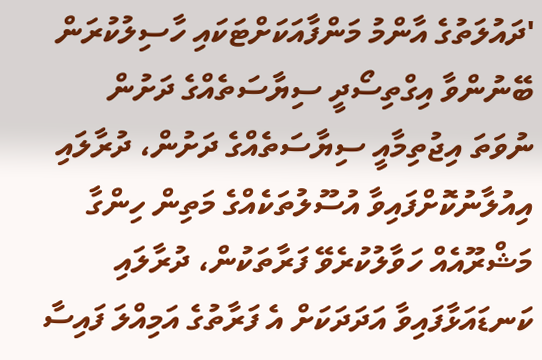'ދައުލަތުގެ އާންމު މަންފާއަކަށްޓަކައި ހާސިލުކުރަން ބޭނުންވާ އިގްތިސޯދީ ސިޔާސަތެއްގެ ދަށުން ނުވަތަ އިޖުތިމާއީ ސިޔާސަތެއްގެ ދަށުން، ދުރާލައި އިއުލާނުކޮށްފައިވާ އުސޫލުތަކެއްގެ މަތިން ހިންގާ މަޝްރޫއެއް ހަވާލުކުރެވޭ ފަރާތަކުން، ދުރާލައި ކަނޑައަޅާފައިވާ އަދަދަކަށް އެ ފަރާތުގެ އަމިއްލަ ފައިސާ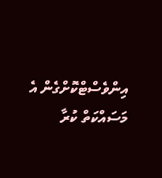އިންވެސްޓްކޮށްގެން އެ މަސައްކަތް ކުރާ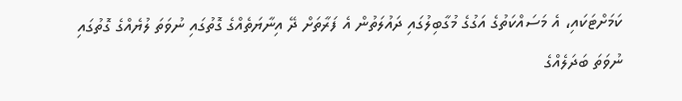ކަމަށްޓަކައި، އެ މަސައްކަތުގެ އަގުގެ މުގާބިލުގައި ދައުލަތުން އެ ފަރާތަށް ދޭ އިނާޔަތެއްގެ ގޮތުގައި ނުވަތަ ލުޔެއްގެ ގޮތުގައި ނުވަތަ ބަދަލެއްގެ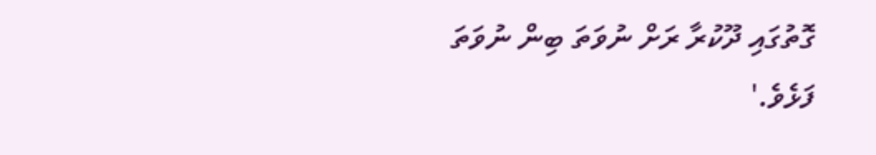ގޮތުގައި ދޫކުރާ ރަށް ނުވަތަ ބިން ނުވަތަ ފަޅެވެ.'